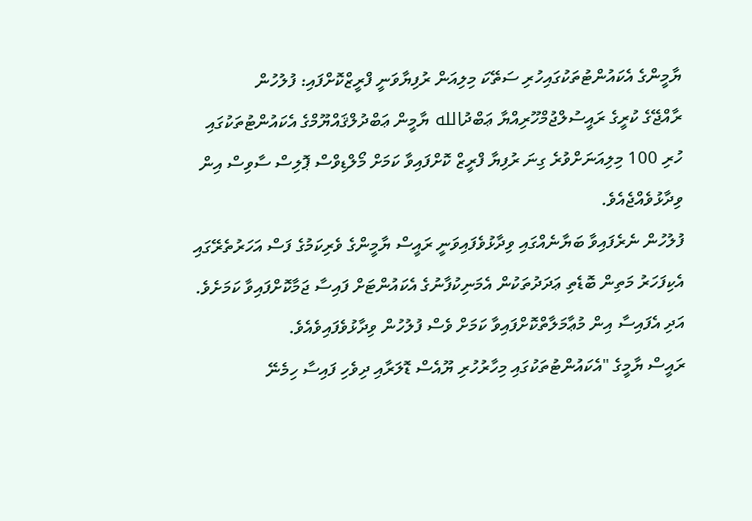ޔާމީންގެ އެކައުންޓުތަކުގައިހުރި ސަތޭކަ މިލިއަން ރުފިޔާވަނީ ފްރީޒްކޮށްފައި: ފުލުހުން
ރާއްޖޭގެ ކުރީގެ ރައީސުލްޖުމްހޫރިއްޔާ ޢަބްދުالله ޔާމީން ޢަބްދުލްޤައްޔޫމްގެ އެކައުންޓުތަކުގައި ހުރި 100 މިލިއަނަށްވުރެ ގިނަ ރުފިޔާ ފްރީޒް ކޮށްފައިވާ ކަމަށް މޯލްޑިވްސް ޕޮލިސް ސާވިސް އިން ވިދާޅުވެއްޖެއެވެ.
ފުލުހުން ނެރެފައިވާ ބަޔާނެއްގައި ވިދާޅުވެފައިވަނީ ރައީސް ޔާމީންގެ ވެރިކަމުގެ ފަސް އަހަރުތެރޭގައި އެކިފަހަރު މަތިން ބޮޑެތި ޢަދަދުތަކުން އެމަނިކުފާނުގެ އެކައުންޓަށް ފައިސާ ޖަމާކޮށްފައިވާ ކަމަށެވެ. އަދި އެފައިސާ އިން މުޢާމަލާތްކޮށްފައިވާ ކަމަށް ވެސް ފުލުހުން ވިދާޅުވެފައިވެއެވެ.
ރައީސް ޔާމީގެ "އެކައުންޓުތަކުގައި މިހާރުހުރި ޔޫއެސް ޑޮލަރާއި ދިވެހި ފައިސާ ހިމެނޭ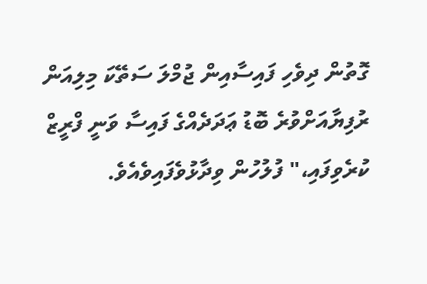ގޮތުން ދިވެހި ފައިސާއިން ޖުމްލަ ސަތޭކަ މިލިއަން ރުފިޔާއަށްވުރެ ބޮޑު ޢަދަދެއްގެ ފައިސާ ވަނީ ފްރީޒް ކުރެވިފައި،" ފުލުހުން ވިދާޅުވެފައިވެއެވެ.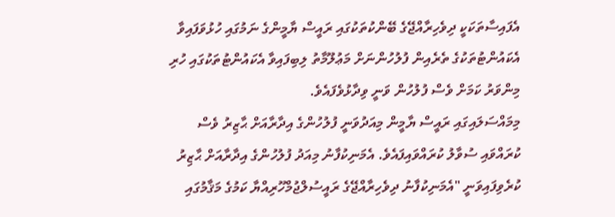އެފައިސާތަކަކީ ދިވެހިރާއްޖޭގެ ބޭންކުތަކުގައި ރައީސް ޔާމީންގެ ނަމުގައި ހުޅުވަފައިވާ އެކައުންޓުތަކުގެ ތެރެއިން ފުލުހުންނަށް މަޢުލޫމާތު ލިބިފައިވާ އެކައުންޓުތަކުގައި ހުރި މިންވަރު ކަމަށް ވެސް ފުލުހުން ވަނީ ވިދާޅުވެފައެވެ.
މިމައްސަލައިގައި ރައީސް ޔާމީން މިއަދުވަނީ ފުލުހުންގެ އިދާރާއަށް ޙާޒިރު ވެސް ކުރައްވައި ސުވާލު ކުރައްވައިފައެވެ. އެމަނިކުފާނު މިއަދު ފުލުހުންގެ އިދާރާއަށް ޙާޒިރު ކުރެވިފައިވަނީ "އެމަނިކުފާނު ދިވެހިރާއްޖޭގެ ރައީސުލްޖުމްހޫރިއްޔާ ކަމުގެ މަޤާމުގައި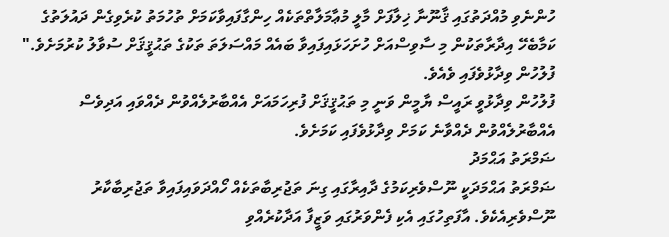ހުންނެވި މުއްދަތުގައި ޤާނޫނާ ޚިލާފަށް މާލީ މުޢާމަލާތްތަކެއް ހިންގާފައިވާކަމަށް ތުހުމަތު ކުރެވިގެން ދައުލަތުގެ ކަމާބެހޭ އިދާރާތަކުން މި ސާވިސްއަށް ހުށަހަޅައިފައިވާ ބައެއް މައްސަލަތަ ތަކުގެ ތަޙުޤީޤަށް ސުވާލު ކުރުމަށެވެ." ފުލުހުން ވިދާޅުވެފައި ވެއެވެ.
ފުލުހުން ވިދާޅުވީ ރައީސް ޔާމީން ވަނީ މި ތަޙުޤީޤަށް ފުރިހަމައަށް އެއްބާރުލެއްވުން ދެއްވައި އަދިވެސް އެއްބާރުލެއްވުން ދެއްވާނެ ކަމަށް ވިދާޅުވެފައި ކަމަށެވެ.
ޟަމްރަތު އަޙްމަދު
ޟަމްރަތު އަޙްމަދަކީ ނޫސްވެރިކަމުގެ ދާއިރާގައި ގިނަ ތަޖުރިބާތަކެއް ހޯއްދަވައިފައިވާ ތަޖުރިބާކާރު ނޫސްވެރިއެކެވެ. އާފަތިހުގައި އެކި ފެންވަރުގައި ވަޒީފާ އަދާކުރެއްވި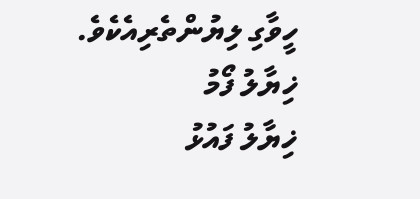ހީވާގި ލިޔުންތެރިއެކެވެ.
ޚިޔާލު ފޯމު
ޚިޔާލު ފައުޅު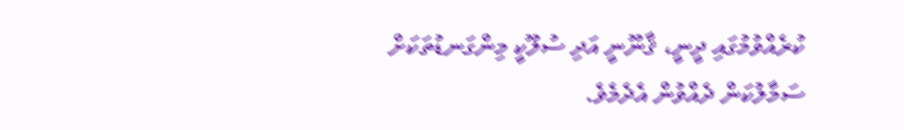ކުރެއްވުމުގައި ދީނީ، ޤާނޫނީ އަދި ސުލޫކީ މިންގަނޑުތަކަށް ސަމާލުކަން ދެއްވުން އެދެމެވެ.